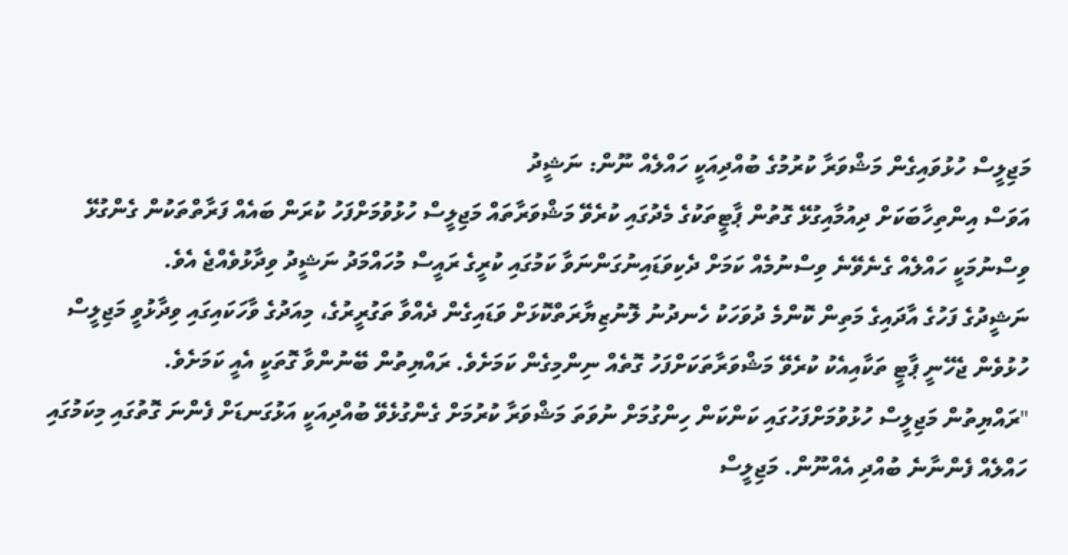މަޖިލީސް ހުޅުވައިގެން މަޝްވަރާ ކުރުމުގެ ބުއްދިއަކީ ހައްލެއް ނޫން: ނަޝީދު
އަވަސް އިންތިހާބަކަށް ދިއުމާއިގުޅޭ ގޮތުން ޕާޓީތަކުގެ މެދުގައި ކުރެވޭ މަޝްވަރާތައް މަޖިލީސް ހުޅުވުމަށްފަހު ކުރަން ބައެއް ފަރާތްތަކުން ގެންގުޅޭ ވިސްނުމަކީ ހައްލެއް ގެނެވޭނެ ވިސްނުމެއް ކަމަށް ދެކިވަޑައިނުގަންނަވާ ކަމުގައި ކުރީގެ ރައީސް މުހައްމަދު ނަޝީދު ވިދާޅުވެއްޖެ އެވެ.
ނަޝީދުގެ ފަހުގެ އާދައިގެ މަތިން ކޮންމެ ދުވަހަކު ހެނދުނު ލޮނުޒިޔާރަތްކޮޅަށް ވަޑައިގެން ދެއްވާ ތަގުރީރުގެ، މިއަދުގެ ވާހަކައިގައި ވިދާޅުވީ މަޖިލީސް ހުޅުވެން ޖެހޭނީ ޕާޓީ ތަކާއިއެކު ކުރެވޭ މަޝްވަރާތަކަށްފަހު ގޮތެއް ނިންމިގެން ކަމަށެވެ. ރައްޔިތުން ބޭނުންވާ ގޮތަކީ އެއީ ކަމަށެވެ.
"ރައްޔިތުން މަޖިލީސް ހުޅުވުމަށްފަހުގައި ކަންކަން ހިންގުމަށް ނުވަތަ މަޝްވަރާ ކުރުމަށް ގެންގުޅެވޭ ބުއްދިއަކީ އަޅުގަނޑަށް ފެންނަ ގޮތުގައި މިކަމުގައި ހައްލެއް ފެންނާނެ ބުއްދި އެއްނޫން. މަޖިލީސް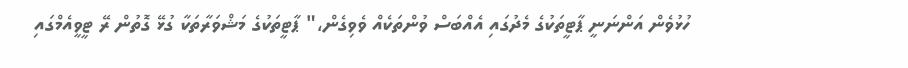ހުޅުވެން އަންނަނީ ޕާޓީތަކުގެ މެދުގައި އެއްބަސް ވުންތަކެއް ވެވިގެން،" ޕާޓީތަކުގެ މަޝްވަރާތަކާ ގުޅޭ ގޮތުން ރޭ ޓީވީއެމްގައި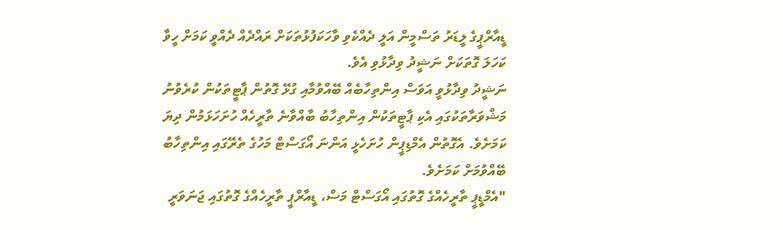ޑީއާރްޕީގެ ލީޑަރު ތަސްމީން އަލީ ދެއްކެވި ވާހަކަފުޅުތަކަށް ރައްދެއް ދެއްވީ ކަމަށް ހީވާ ކަހަލަ ގޮތަކަށް ނަޝީދު ވިދާޅުވި އެވެ.
ނަޝީދު ވިދާޅުވީ އަވަސް އިންތިހާބެއް ބޭއްވުމާއި ގުޅޭ ގޮތުން ޕާޓީތަކުން ކުރެވުނު މަޝްވަރާތަކުގައި އެކި ޕާޓީތަކުން އިންތިހާބު ބާއްވާނެ ތާރީހެއް ހުށަހަޅަމުން ދިޔަ ކަމަށެވެ. އެގޮތުން އެމްޑިޕީން ހުށަހެޅީ އަންނަ އޯގަސްޓް މަހުގެ ތެރޭގައި އިންތިހާބު ބޭއްވުމަށް ކަމަށެވެ.
"އެމްޑީޕީ ތާރީހެއްގެ ގޮތުގައި އޯގަސްޓް މަސް، ޑީއާރްޕީ ތާރީހެއްގެ ގޮތުގައި ޖަނަވަރީ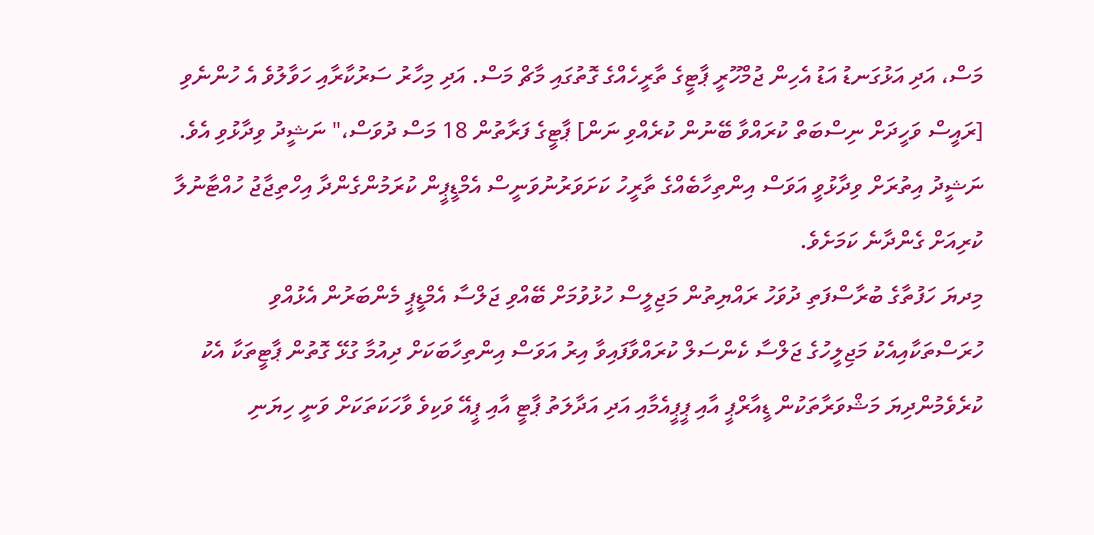މަސް، އަދި އަޅުގަނޑު އަޑު އެހިން ޖުމްހޫރީ ޕާޓީގެ ތާރީހެއްގެ ގޮތުގައި މާޗް މަސް. އަދި މިހާރު ސަރުކާރާއި ހަވާލުވެ އެ ހުންނެވި [ރައީސް ވަހީދަށް ނިސްބަތް ކުރައްވާ ބޭނުން ކުރެއްވި ނަން] ޕާޓީގެ ފަރާތުން 18 މަސް ދުވަސް،" ނަޝީދު ވިދާޅުވި އެވެ.
ނަޝީދު އިތުރަށް ވިދާޅުވީ އަވަސް އިންތިހާބެއްގެ ތާރީހު ކަށަވަރުނުވަނީސް އެމްޑީޕީން ކުރަމުންގެންދާ އިހްތިޖާޖު ހުއްޓާނުލާ ކުރިއަށް ގެންދާނެ ކަމަށެވެ.
މިދޔަ ހަފުތާގެ ބުރާސްފަތި ދުވަހު ރައްޔިތުން މަޖިލީސް ހުޅުވުމަށް ބޭއްވި ޖަލްސާ އެމްޑީޕީ މެންބަރުން އެޅުއްވި ހުރަސްތަކާއިއެކު މަޖިލީހުގެ ޖަލްސާ ކެންސަލް ކުރައްވާފައިވާ އިރު އަވަސް އިންތިހާބަކަށް ދިއުމާ ގުޅޭ ގޮތުން ޕާޓީތަކާ އެކު ކުރެވެމުންދިޔަ މަޝްވަރާތަކުން ޑީއާރްޕީ އާއި ޕީޕީއެމާއި އަދި އަދާލަތު ޕާޓީ އާއި ޕީއޭ ވަކިވެ ވާހަކަތަކަށް ވަނީ ހިޔަނި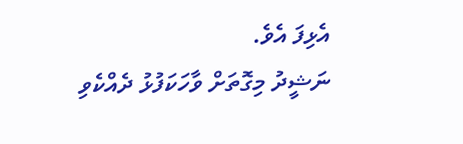އެޅިފަ އެވެ.
ނަޝީދު މިގޮތަށް ވާހަކަފުޅު ދެއްކެވި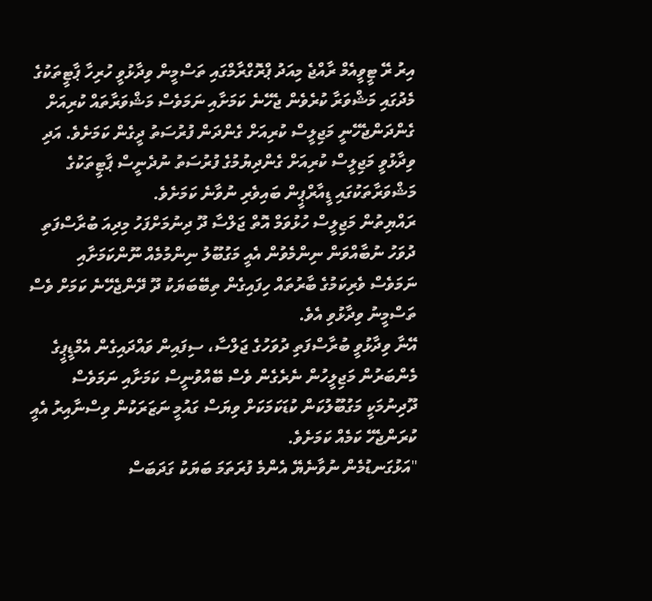އިރު ރޭ ޓީވީއެމް ރާއްޖެ މިއަދު ޕްރޮގްރާމްގައި ތަސްމީން ވިދާޅުވީ ހުރިހާ ޕާޓީތަކުގެ މެދުގައި މަޝްވަރާ ކުރެވެން ޖެހޭނެ ކަމަށާއި ނަމަވެސް މަޝްވަރާތައް ކުރިއަށް ގެންދަންޖެހޭނީ މަޖިލީސް ކުރިއަށް ގެންދަން ފުރުސަތު ދީގެން ކަމަށެވެ. އަދި ވިދާޅުވީ މަޖިލީސް ކުރިއަށް ގެންދިޔުމުގެ ފުރުސަތު ނުދެނީސް ޕާޓީތަކުގެ މަޝްވަރާތަކުގައި ޑީއާރްޕީން ބައިވެރި ނުވާނެ ކަމަށެވެ.
ރައްޔިތުން މަޖިލީސް ހުޅުވަމް އޮތް ޖަލްސާ ދޫ ދިނުމަށްފަހު މިދިއަ ބުރާސްފަތި ދުވަހު ނުބާއްވަން ނިންމެވުން އެއީ މަގުބޫލު ނިންމުމެއް ނޫންކަމަށާއި ނަމަވެސް ވެރިކަމުގެ ބާރުތައް ހިފައިގެން ތިބޭބަޔަކު ދޫ ދޭންޖެހޭނެ ކަމަށް ވެސް ތަސްމީނު ވިދާޅުވި އެވެ.
އޭނާ ވިދާޅުވީ ބުރާސްފަތި ދުވަހުގެ ޖަލްސާ، ސިފައިން ވައްދައިގެން އެމްޑީޕީގެ މެންބަރުން މަޖިލީހުން ނެރެގެން ވެސް ބޭއްވުނީސް ކަމަށާއި ނަމަވެސް ދޫދިނުމަކީ މަގުބޫލުކަން ކުޑަކަމަކަށް ވިޔަސް ގައުމީ ނަޒަރަކުން ވިސްނާއިރު އެއީ ކުރަންޖެހޭ ކަމެއް ކަމަށެވެ.
"އަޅުގަނޑުމެން ނުވާނެޔޭ އެންމެ ފުރަތަމަ ބަޔަކު ގަދަބަސް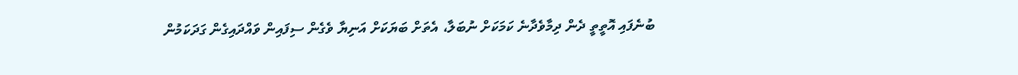ބުނެފައި އޮތީތީ ދެން ދިމާވެދާނެ ކަމަކަށް ނުބަލާ، އެތަށް ބަޔަކަށް އަނިޔާ ވެގެން ސިފައިން ވައްދައިގެން ގަދަކަމުން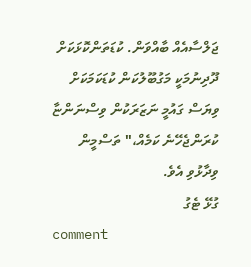ޖަލްސާއެއް ބާއްވަން. ކުޑަތަންކޮޅަކަށް ދޫދިނުމަކީ މަގުބޫލުކަން ކުޑަކަމަކަށް ވިޔަސް ގައުމީ ނަޒަރަކުން ވިސްނަންޏާ ކުރަންޖެހޭނެ ކަމެއް،" ތަސްމީން ވިދާޅުވި އެވެ.
ގުޅޭ ޓެގު
comment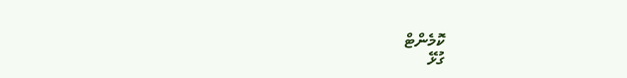ކޮމެންޓް
ގުޅޭ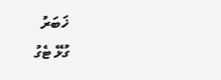ޚަބަރު
ގުޅޭ ޓެގު